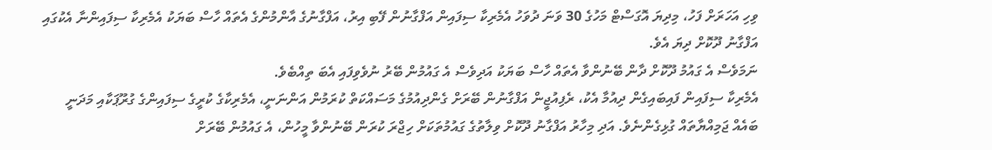ވިހި އަހަރަށް ފަހު، މިދިޔަ އޮގަސްޓް މަހުގެ 30 ވަނަ ދުވަހު އެމެރިކާ ސިފައިން އަފްގާނުން ފޭބި އިރު، އަފްގާނުގެ އާންމުންގެ އެތައް ހާސް ބަޔަކު އެމެރިކާ ސިފައިންނާ އެކުގައި އަފްގާނު ދޫކޮށް ދިޔަ އެވެ.
ނަމަވެސް އެ ގައުމު ދޫކޮށް ދާން ބޭނުންވާ އެތައް ހާސް ބަޔަކު އަދިވެސް އެ ގައުމުން ބޭރު ނުވެވިފައި އެބަ ތިއްބެވެ.
އެމެރިކާ ސިފައިން ފައިބައިގެން ދިއުމާ އެކު، ރެފިއުޖީން އަފްގާނުން ބޭރަށް ގެންދިއުމުގެ މަސައްކަތް ކުރަމުން އަންނަނީ، އެމެރިކާގެ ކުރީގެ ސިފައިންގެ ގުރޫޕަކާއި މަދަނީ ބައެއް ޖަމިއްޔާތައް ގުޅިގެންނެވެ. އަދި މިހާރު އަފްގާނު ދޫކޮށް ވިލާތުގެ ގައުމުތަކަށް ހިޖްރަ ކުރަން ބޭނުންވާ މީހުން، އެ ގައުމުން ބޭރަށް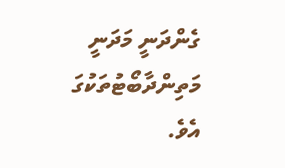ގެންދަނީ މަދަނީ މަތިންދާބޯޓުތަކުގަ އެވެ.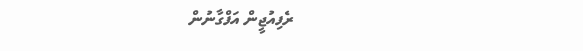ރެފިއުޖީން އަފްގާނުން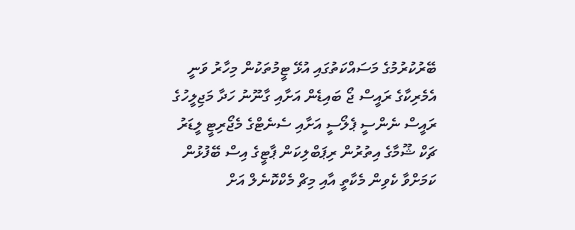ބޭރުކުރުމުގެ މަސައްކަތުގައި އުޅޭ ޓީމުތަކުން މިހާރު ވަނީ އެމެރިކާގެ ރައީސް ޖޯ ބައިޑެން އަށާއި ގާނޫނު ހަދާ މަޖިލީހުގެ ރައީސް ނެންސީ ޕެލޯސީ އަށާއި ސެނެޓްގެ މެޖޯރިޓީ ލީޑަރު ޗަކް ޝޫމާގެ އިތުރުން ރިޕަބްލިކަން ޕާޓީގެ އިސް ބޭފުޅުން ކަމަށްވާ ކެވިން މެކާތީ އާއި މިޗް މެކްކޮނެލް އަށް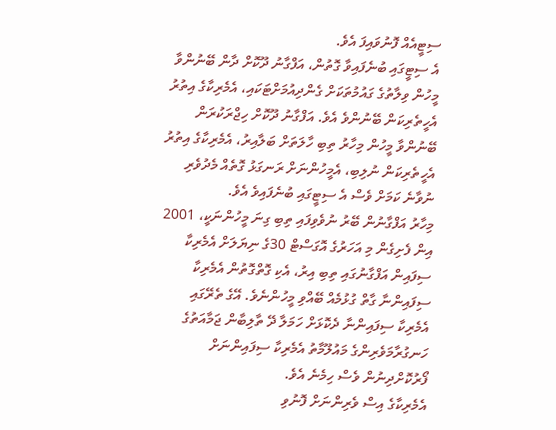ސިޓީއެއް ފޮނުވައިފަ އެވެ.
އެ ސިޓީގައި ބުނެފައިވާ ގޮތުން، އަފްގާނު ދޫކޮށް ދާން ބޭނުންވާ މީހުން ވިލާތުގެ ގައުމުތަކަށް ގެންދިއުމަށްޓަކައި، އެމެރިކާގެ އިތުރު އެހީތެރިކަން ބޭނުންވެ އެވެ. އަފްގާނު ދޫކޮށް ހިޖްރަކުރަން ބޭނުންވާ މީހުން މިހާރު ތިބި ހާލަތަށް ބަލާއިރު، އެމެރިކާގެ އިތުރު އެހީތެރިކަން ނުލިބި، އެމީހުންނަށް ރަނގަޅު ގޮތެއް މެދުވެރި ނުވާނެ ކަމަށް ވެސް އެ ސިޓީގައި ބުނެފައިވެ އެވެ.
މިހާރު އަފްގާނުން ބޭރު ނުވެވިފައި ތިބި ގިނަ މީހުންނަކީ، 2001 އިން ފެށިގެން މި އަހަރުގެ އޮގަސްޓް 30ގެ ނިޔަލަށް އެމެރިކާ ސިފައިން އަފްގާނުގައި ތިބި އިރު، އެކި ގޮތްގޮތުން އެމެރިކާ ސިފައިންނާ ގާތް ގުޅުމެއް ބޭއްވި މީހުންނެވެ. އޭގެ ތެރޭގައި އެމެރިކާ ސިފައިންނާ ދެކޮޅަށް ހަމަލާ ދޭ ތާލިބާން ޖަމާއަތުގެ ހަނގުރާމަވެރިންގެ މައުލޫމާތު އެމެރިކާ ސިފައިންނަށް ފޯރުކޮށްދިނުން ވެސް ހިމެނެ އެވެ.
އެމެރިކާގެ އިސް ވެރިންނަށް ފޮނުވި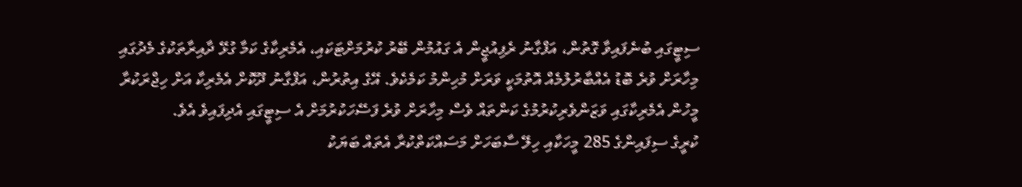ސިޓީގައި ބުނެފައިވާ ގޮތުން، އަފްގާނު ރެފިއުޖީން އެ ގައުމުން ބޭރު ކުރުމަށްޓަކައި، އެމެރިކާގެ ކަމާ ގުޅޭ ދާއިރާތަކުގެ މެދުގައި މިހާރަށް ވުރެ ބޮޑު އެއްބާރުލުމެއް އޮތުމަކީ ވަރަށް މުހިންމު ކަމެކެވެ. އޭގެ އިތުރުން، އަފްގާނު ދޫކޮށް އެމެރިކާ އަށް ހިޖްރަކުރާ މީހުން އެމެރިކާގައި ވަޒަންވެރިކުރުމުގެ ކަންތައް ވެސް މިހާރަށް ވުރެ ފަސޭހަކުރުމަށް އެ ސިޓީގައި އެދިފައިވެ އެވެ.
ކުރީގެ ސިފައިންގެ 285 މީހަކާއި ހިލޭ ސާބަހަށް މަސައްކަތްކުރާ އެތައް ބަޔަކު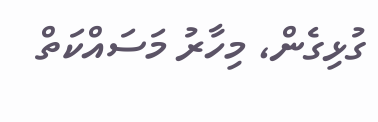ގުޅިގެން، މިހާރު މަސައްކަތް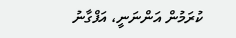ކުރަމުން އަންނަނީ، އަފްގާނު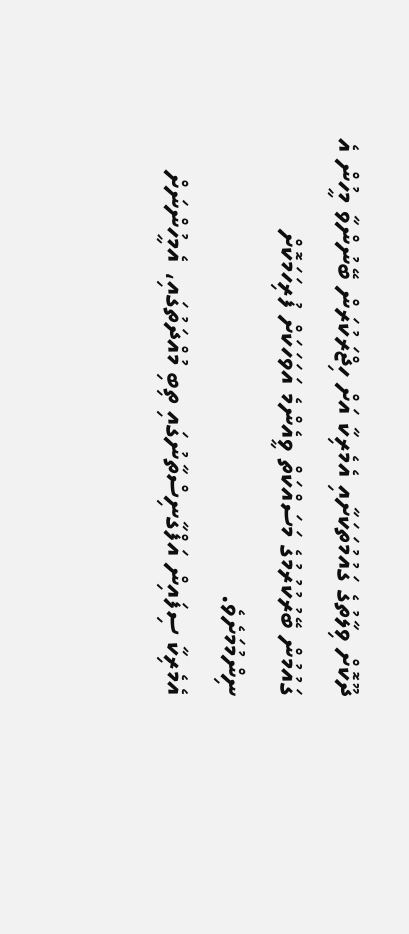ދޫކޮށް ވިލާތުގެ ގައުމުތަކަށާއި އެމެރިކާ އަށް ހިޖްރަކުރަން ބޭނުންވާ މީހުން އެ ގައުމުން ބޭރުކުރުމުގެ މަސައްކަތް ވީއެންމެ އަވަހަކަށް ފުރިހަމަކޮށް ނިންމުމަށެވެ.
އެމެރިކާ ސިފައިން އަފްގާނިސްތާނުގައި ތިބި މުއްދަތުގައި، އެމީހުންނަށް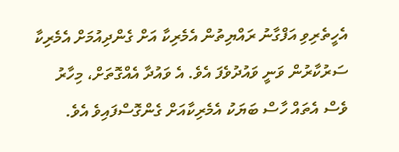އެހީތެރިވި އަފްގާނު ރައްޔިތުން އެމެރިކާ އަށް ގެންދިއުމަށް އެމެރިކާ ސަރުކާރުން ވަނީ ވައުދުވެފަ އެވެ. އެ ވައުދާ އެއްގޮތަށް، މިހާރު ވެސް އެތައް ހާސް ބަޔަކު އެމެރިކާއަށް ގެންގޮސްފައިވެ އެވެ.